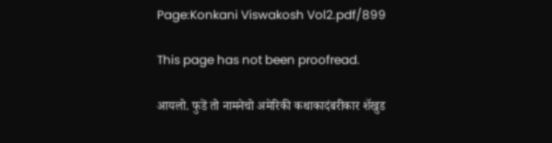Page:Konkani Viswakosh Vol2.pdf/899

This page has not been proofread.

आयलो. फुडें तो नामनेचो अमेरिकी कथाकादंबरीकार शॅखुड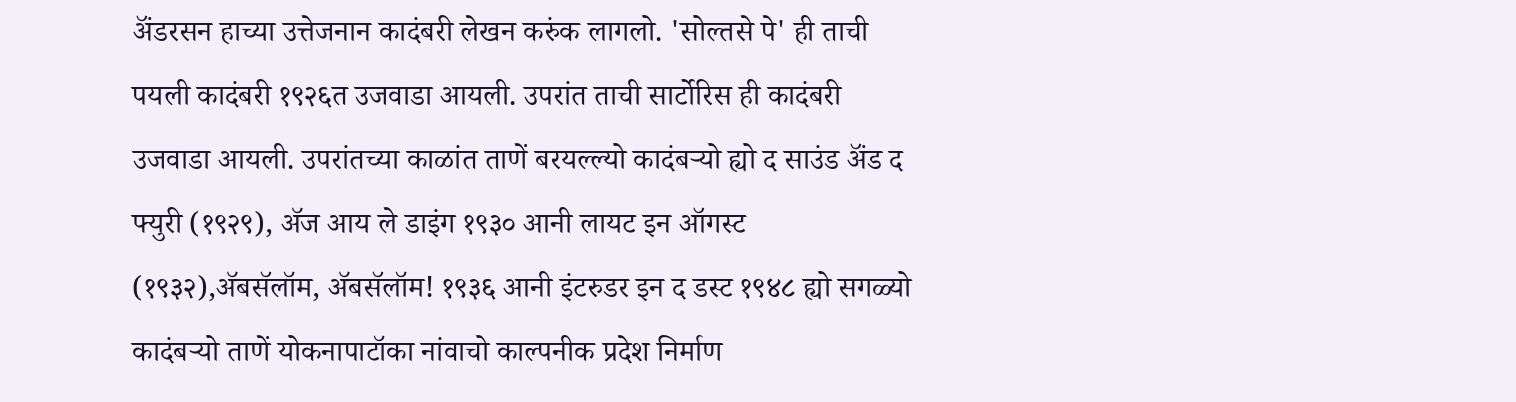ॲंडरसन हाच्या उत्तेजनान कादंबरी लेखन करुंक लागलो. 'सोल्तसे पे' ही ताची पयली कादंबरी १९२६त उजवाडा आयली. उपरांत ताची सार्टोरिस ही कादंबरी उजवाडा आयली. उपरांतच्या काळांत ताणें बरयल्ल्यो कादंबऱ्यो ह्यो द साउंड ॲंड द फ्युरी (१९२९), ॲज आय ले डाइंग १९३० आनी लायट इन ऑगस्ट (१९३२),ॲबसॅलॉम, ॲबसॅलॉम! १९३६ आनी इंटरुडर इन द डस्ट १९४८ ह्यो सगळ्यो कादंबऱ्यो ताणें योकनापाटॉका नांवाचो काल्पनीक प्रदेश निर्माण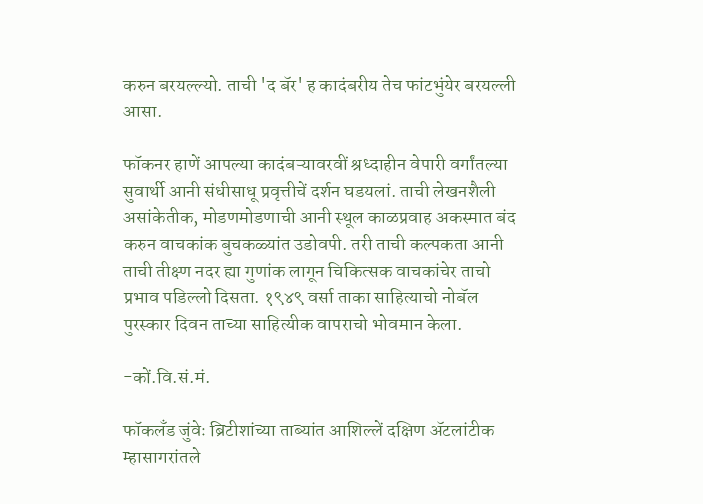करुन बरयल्ल्यो. ताची 'द बॅर' ह कादंबरीय तेच फांटभुंयेर बरयल्ली आसा.

फॉकनर हाणें आपल्या कादंबऱ्यावरवीं श्रध्दाहीन वेपारी वर्गांतल्या सुवार्थी आनी संधीसाधू प्रवृत्तीचें दर्शन घडयलां. ताची लेखनशैली असांकेतीक, मोडणमोडणाची आनी स्थूल काळप्रवाह अकस्मात बंद करुन वाचकांक बुचकळ्यांत उडोवपी. तरी ताची कल्पकता आनी ताची तीक्ष्ण नदर ह्या गुणांक लागून चिकित्सक वाचकांचेर ताचो प्रभाव पडिल्लो दिसता. १९४९ वर्सा ताका साहित्याचो नोबॅल पुरस्कार दिवन ताच्या साहित्यीक वापराचो भोवमान केला.

-कों.वि.सं.मं.

फॉकलॅंड जुंवेः ब्रिटीशांच्या ताब्यांत आशिल्लें दक्षिण ॲटलांटीक म्हासागरांतले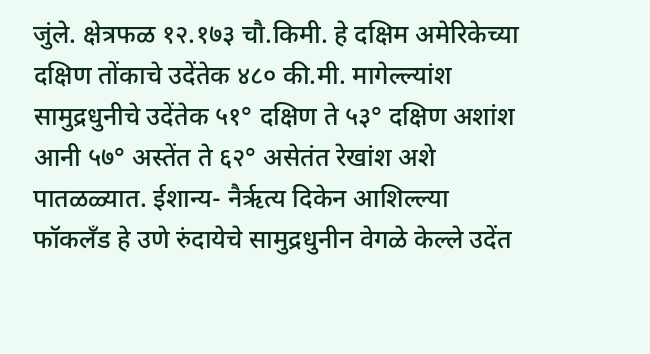जुंले. क्षेत्रफळ १२.१७३ चौ.किमी. हे दक्षिम अमेरिकेच्या दक्षिण तोंकाचे उदेंतेक ४८० की.मी. मागेल्ल्यांश सामुद्रधुनीचे उदेंतेक ५१° दक्षिण ते ५३° दक्षिण अशांश आनी ५७° अस्तेंत ते ६२° असेतंत रेखांश अशे पातळळ्यात. ईशान्य- नैर्ऋत्य दिकेन आशिल्ल्या फॉकलॅंड हे उणे रुंदायेचे सामुद्रधुनीन वेगळे केल्ले उदेंत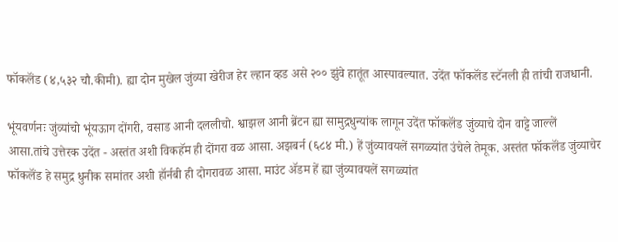फॉकलॅंड (४,५३२ चौ.कीमी). ह्या दोन मुखेल जुंव्या खेरीज हेर ल्हान व्हड असे २०० झुंवे हातूंत आस्पावल्यात. उदेंत फॉकलॅंड स्टॅनली ही तांची राजधानी.

भूंयवर्णनः जुंव्यांचो भूंयऊाग दोंगरी, वसाड आनी दललीचो. श्वाझल आनी ब्रेंटन ह्या सामुद्रधुन्यांक लागून उदेंत फॉकलॅंड जुंव्याचे दोन वाट्टे जाल्लें आसा.तांचे उत्तेरक उदेंत - अस्तंत अशी विकहॅम ही दोंगरा वळ आसा. अझबर्न (६८४ मी.) हें जुंव्यावयलें सगळ्यांत उंचेले तेमूक. अस्तंत फॉकलॅंड जुंव्याचेर फॉकलॅंड हे समुद्र धुनीक समांतर अशी हॉर्नबी ही दोगरावळ आसा. माउंट ॲडम हें ह्या जुंव्यावयलें सगळ्यांत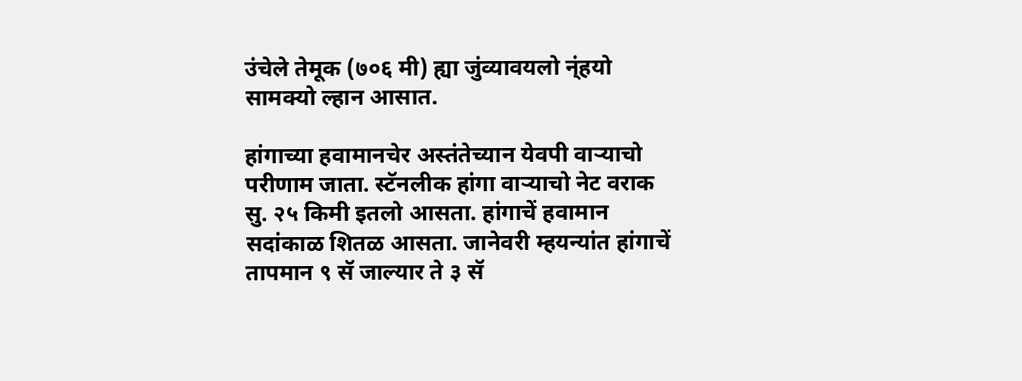उंचेले तेमूक (७०६ मी) ह्या जुंव्यावयलो न्ंहयो सामक्यो ल्हान आसात.

हांगाच्या हवामानचेर अस्तंतेच्यान येवपी वाऱ्याचो परीणाम जाता. स्टॅनलीक हांगा वाऱ्याचो नेट वराक सु. २५ किमी इतलो आसता. हांगाचें हवामान सदांकाळ शितळ आसता. जानेवरी म्हयन्यांत हांगाचें तापमान ९ सॅ जाल्यार ते ३ सॅ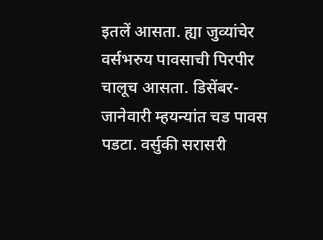इतलें आसता. ह्या जुव्यांचेर वर्सभरुय पावसाची पिरपीर चालूच आसता. डिसेंबर- जानेवारी म्हयन्यांत चड पावस पडटा. वर्सुकी सरासरी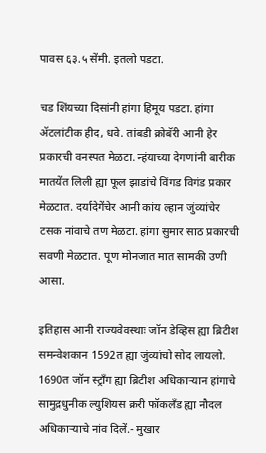पावस ६३.५ सेंमी. इतलो पडटा.

चड शिंयच्या दिसांनी हांगा हिमूय पडटा. हांगा ॲटलांटीक हीद, धवे. तांबडी क्रोबॅरी आनी हेर प्रकारची वनस्पत मेळटा. न्हंयाच्या देगणांनी बारीक मातयेंत लिली ह्या फूल झाडांचे विंगड विगंड प्रकार मेळटात. दर्यादेगेंचेर आनी कांय ल्हान जुंव्यांचेर टसक नांवाचे तण मेळटा. हांगा सुमार साठ प्रकारची सवणी मेळटात. पूण मोनजात मात सामकी उणी आसा.

इतिहास आनी राज्यवेवस्थाः जॉन डेव्हिस ह्या ब्रिटीश समन्वेशकान 1592त ह्या जुंव्यांचो सोद लायलो. 1690त जॉन स्ट्रॉंग ह्या ब्रिटीश अधिकाऱ्यान हांगाचे सामुद्रधुनीक ल्युशियस क्ररी फॉकलॅंड ह्या नौदल अधिकाऱ्याचे नांव दिलें.- मुखार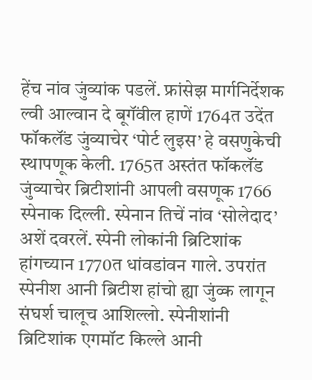हेंच नांव जुंव्यांक पडलें. फ्रांसेझ मार्गनिर्देशक ल्वी आल्वान दे बूगॅंवील हाणें 1764त उदेंत फॉकलॅंड जुंव्याचेर ‘पोर्ट लुइस’ हे वसणुकेची स्थापणूक केली. 1765त अस्तंत फॉकलॅंड जुंव्याचेर ब्रिटीशांनी आपली वसणूक 1766 स्पेनाक दिल्ली. स्पेनान तिचें नांव ‘सोलेदाद’ अशें दवरलें. स्पेनी लोकांनी ब्रिटिशांक हांगच्यान 1770त धांवडांवन गाले. उपरांत स्पेनीश आनी ब्रिटीश हांचो ह्या जुंव्क लागून संघर्श चालूच आशिल्लो. स्पेनीशांनी ब्रिटिशांक एगमॉट किल्ले आनी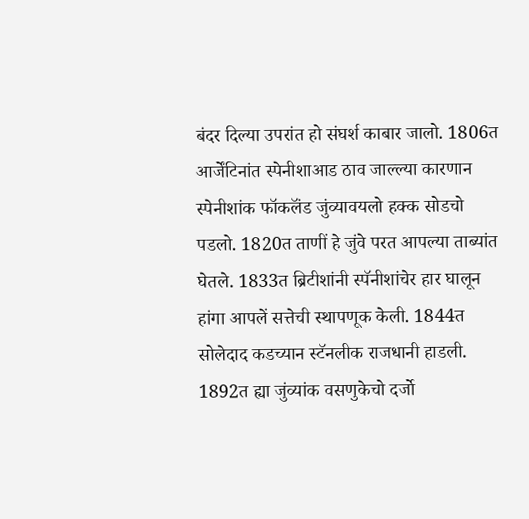बंदर दिल्या उपरांत हो संघर्श काबार जालो. 1806त आर्जेंटिनांत स्पेनीशाआड ठाव जाल्ल्या कारणान स्पेनीशांक फॉकलॅंड जुंव्यावयलो हक्क सोडचो पडलो. 1820त ताणीं हे जुंवे परत आपल्या ताब्यांत घेतले. 1833त ब्रिटीशांनी स्पॅनीशांचेर हार घालून हांगा आपलें सत्तेची स्थापणूक केली. 1844त सोलेदाद कडच्यान स्टॅनलीक राजधानी हाडली. 1892त ह्या जुंव्यांक वसणुकेचो दर्जो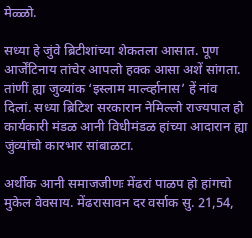मेळ्ळो.

सध्या हे जुंवे ब्रिटीशांच्या शेकतला आसात. पूण आर्जेंटिनाय तांचेर आपलो हक्क आसा अशें सांगता. तांणीं ह्या जुव्यांक ‘इस्लाम मार्ल्व्हानास’ हें नांव दिलां. सध्या ब्रिटिश सरकारान नेमिल्लो राज्यपाल हो कार्यकारी मंडळ आनी विधीमंडळ हांच्या आदारान ह्या जुंव्यांचो कारभार सांबाळटा.

अर्थीक आनी समाजजीणः मेंढरां पाळप हो हांगचो मुकेल वेवसाय. मेंढरासावन दर वर्साक सु. 21,54,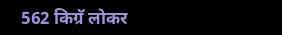562 किग्रॅ लोकर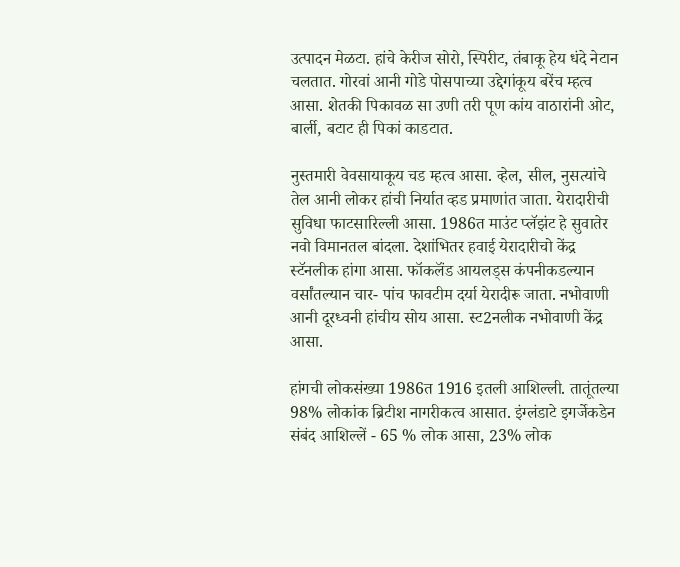उत्पादन मेळटा. हांचे केरीज सोरो, स्पिरीट, तंबाकू हेय धंदे नेटान चलतात. गोरवां आनी गोडे पोसपाच्या उद्देगांकूय बरेंच म्हत्व आसा. शेतकी पिकावळ सा उणी तरी पूण कांय वाठारांनी ओट, बार्ली, बटाट ही पिकां काडटात.

नुस्तमारी वेवसायाकूय चड म्हत्व आसा. व्हेल, सील, नुसत्यांचे तेल आनी लोकर हांची निर्यात व्हड प्रमाणांत जाता. येरादारीची सुविधा फाटसारिल्ली आसा. 1986त माउंट प्लॅझंट हे सुवातेर नवो विमानतल बांदला. देशांभितर हवाई येरादारीचो केंद्र स्टॅनलीक हांगा आसा. फॉकलॅंड आयलड्स कंपनीकडल्यान वर्सांतल्यान चार- पांच फावटीम दर्या येरादीरू जाता. नभोवाणी आनी दूरध्वनी हांचीय सोय आसा. स्ट2नलीक नभोवाणी केंद्र आसा.

हांगची लोकसंख्या 1986त 1916 इतली आशिल्ली. तातूंतल्या 98% लोकांक ब्रिटीश नागरीकत्व आसात. इंग्लंडाटे इगर्जेकडेन संबंद आशिल्लें - 65 % लोक आसा, 23% लोक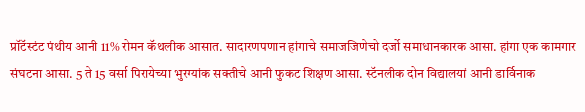प्रॉटॅस्टंट पंथीय आनी 11% रोमन कॅथलीक आसात. सादारणपणान हांगाचे समाजजिणेचो दर्जो समाधानकारक आसा. हांगा एक कामगार संघटना आसा. 5 ते 15 वर्सा पिरायेच्या भुरग्यांक सक्तीचे आनी फुकट शिक्षण आसा. स्टॅनलीक दोन विद्यालयां आनी डार्विनाक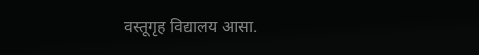वस्तूगृह विद्यालय आसा.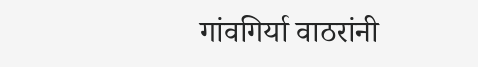गांवगिर्या वाठरांनी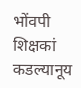भोंवपी शिक्षकां कडल्यानूय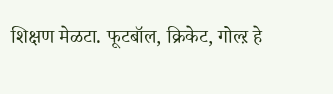शिक्षण मेळटा. फूटबॉल, क्रिकेट, गोल्ऱ हे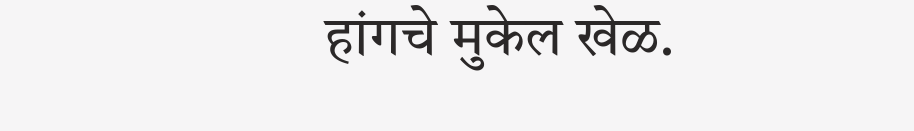हांगचे मुकेल खेळ.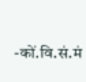-कों.वि.सं.मं